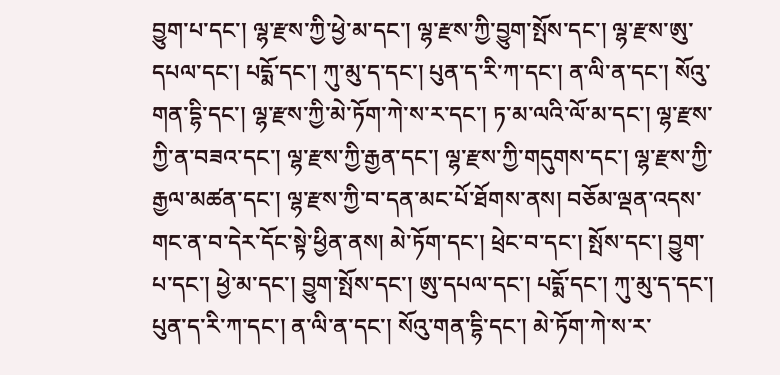བྱུག་པ་དང་། ལྷ་རྫས་ཀྱི་ཕྱེ་མ་དང་། ལྷ་རྫས་ཀྱི་བྱུག་སྤོས་དང་། ལྷ་རྫས་ཨུ་དཔལ་དང་། པདྨོ་དང་། ཀུ་མུ་ད་དང་། པུན་ད་རི་ཀ་དང་། ན་ལི་ན་དང་། སོའུ་གན་དྷི་དང་། ལྷ་རྫས་ཀྱི་མེ་ཏོག་ཀེ་ས་ར་དང་། ཏ་མ་ལའི་ལོ་མ་དང་། ལྷ་རྫས་ཀྱི་ན་བཟའ་དང་། ལྷ་རྫས་ཀྱི་རྒྱན་དང་། ལྷ་རྫས་ཀྱི་གདུགས་དང་། ལྷ་རྫས་ཀྱི་རྒྱལ་མཚན་དང་། ལྷ་རྫས་ཀྱི་བ་དན་མང་པོ་ཐོགས་ནས། བཅོམ་ལྡན་འདས་གང་ན་བ་དེར་དོང་སྟེ་ཕྱིན་ནས། མེ་ཏོག་དང་། ཕྲེང་བ་དང་། སྤོས་དང་། བྱུག་པ་དང་། ཕྱེ་མ་དང་། བྱུག་སྤོས་དང་། ཨུ་དཔལ་དང་། པདྨོ་དང་། ཀུ་མུ་ད་དང་། པུན་ད་རི་ཀ་དང་། ན་ལི་ན་དང་། སོའུ་གན་དྷི་དང་། མེ་ཏོག་ཀེ་ས་ར་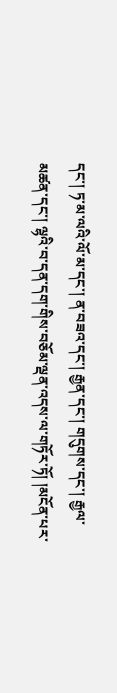དང་། ཏ་མ་ལའི་ལོ་མ་དང་། ན་བཟའ་དང་། རྒྱན་དང་། གདུགས་དང་། རྒྱལ་མཚན་དང་། ལྷའི་བ་དན་དག་གིས་བཅོམ་ལྡན་འདས་ལ་གཏོར་ཏོ། །མངོན་པར་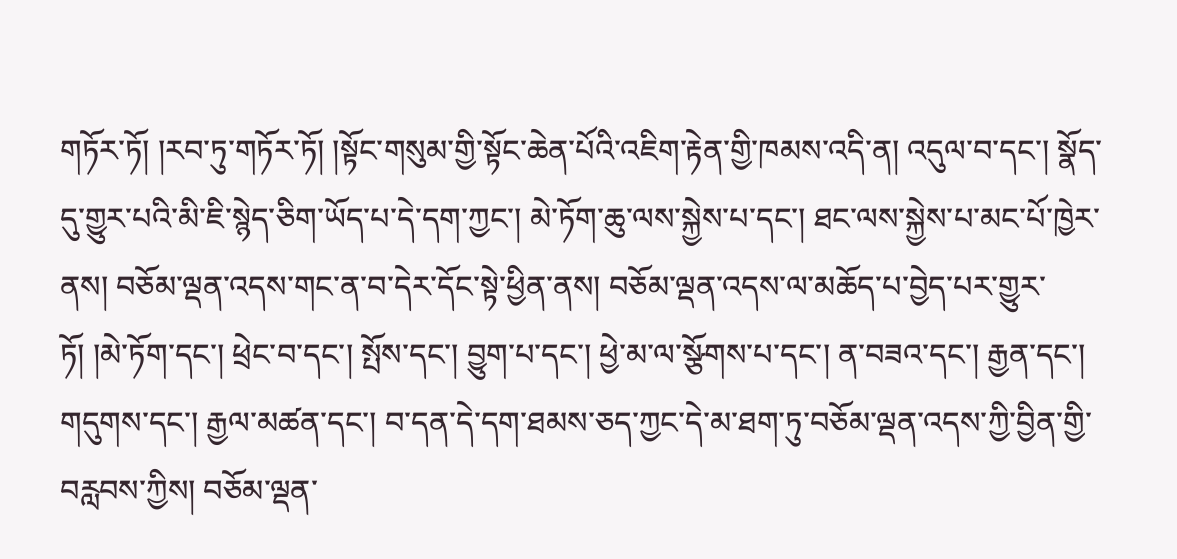གཏོར་ཏོ། །རབ་ཏུ་གཏོར་ཏོ། །སྟོང་གསུམ་གྱི་སྟོང་ཆེན་པོའི་འཇིག་རྟེན་གྱི་ཁམས་འདི་ན། འདུལ་བ་དང་། སྣོད་དུ་གྱུར་པའི་མི་ཇི་སྙེད་ཅིག་ཡོད་པ་དེ་དག་ཀྱང་། མེ་ཏོག་ཆུ་ལས་སྐྱེས་པ་དང་། ཐང་ལས་སྐྱེས་པ་མང་པོ་ཁྱེར་ནས། བཅོམ་ལྡན་འདས་གང་ན་བ་དེར་དོང་སྟེ་ཕྱིན་ནས། བཅོམ་ལྡན་འདས་ལ་མཆོད་པ་བྱེད་པར་གྱུར་ཏོ། །མེ་ཏོག་དང་། ཕྲེང་བ་དང་། སྤོས་དང་། བྱུག་པ་དང་། ཕྱེ་མ་ལ་སྩོགས་པ་དང་། ན་བཟའ་དང་། རྒྱན་དང་། གདུགས་དང་། རྒྱལ་མཚན་དང་། བ་དན་དེ་དག་ཐམས་ཅད་ཀྱང་དེ་མ་ཐག་ཏུ་བཅོམ་ལྡན་འདས་ཀྱི་བྱིན་གྱི་བརླབས་ཀྱིས། བཅོམ་ལྡན་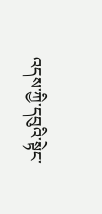འདས་ཀྱི་དབུའི་སྟེང་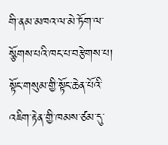གི་ནམ་མཁའ་ལ་མེ་ཏོག་ལ་སྩོགས་པའི་ཁང་པ་བརྩེགས་པ། སྟོང་གསུམ་གྱི་སྟོང་ཆེན་པོའི་འཇིག་རྟེན་གྱི་ཁམས་ཙམ་དུ་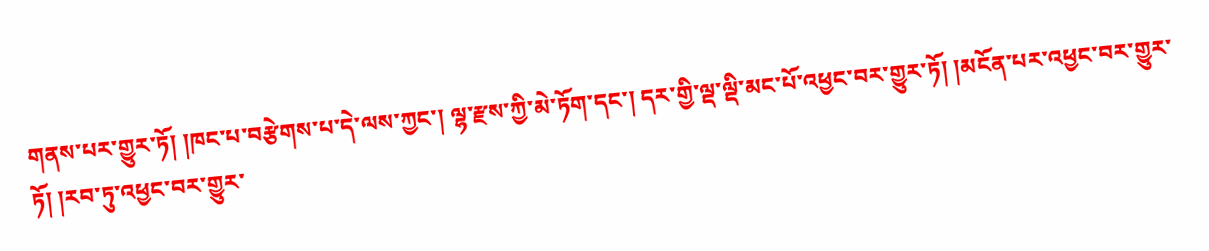གནས་པར་གྱུར་ཏོ། །ཁང་པ་བརྩེགས་པ་དེ་ལས་ཀྱང་། ལྷ་རྫས་ཀྱི་མེ་ཏོག་དང་། དར་གྱི་ལྡ་ལྡི་མང་པོ་འཕྱང་བར་གྱུར་ཏོ། །མངོན་པར་འཕྱང་བར་གྱུར་ཏོ། །རབ་ཏུ་འཕྱང་བར་གྱུར་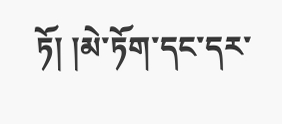ཏོ། །མེ་ཏོག་དང་དར་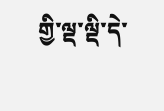གྱི་ལྡ་ལྡི་དེ་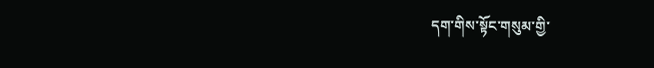དག་གིས་སྟོང་གསུམ་གྱི་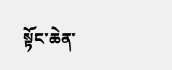སྟོང་ཆེན་